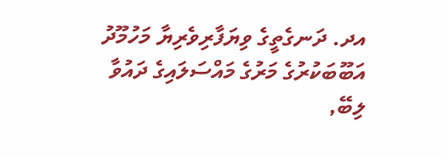އދ. ދަނގެތީގެ ވިޔަފާރިވެރިޔާ މަހުމޫދު އަބޫބަކުރުގެ މަރުގެ މައްސަލައިގެ ދައުވާ ލިބޭ,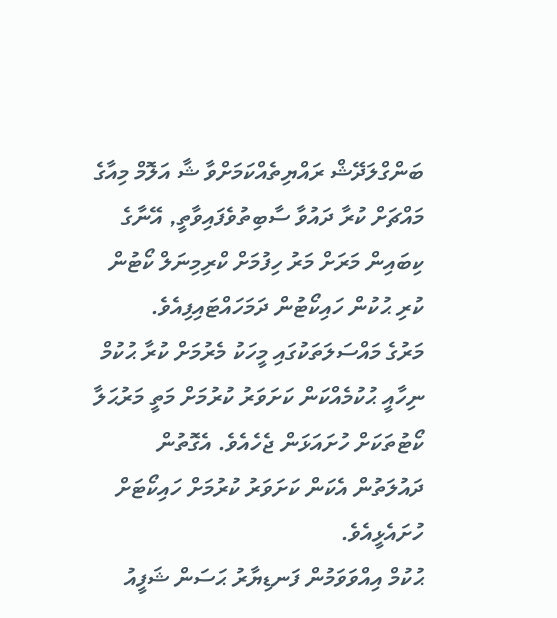ބަންގްލަދޭޝް ރައްޔިތެއްކަމަށްވާ ޝާ އަލޮމް މިއާގެ މައްޗަށް ކުރާ ދައުވާ ސާބިތުވެފައިވާތީ, އޭނާގެ ކިބައިން މަރަށް މަރު ހިފުމަށް ކްރިމިނަލް ކޯޓުން ކުރި ޙުކުން ހައިކޯޓުން ދަމަހައްޓައިފިއެވެ.
މަރުގެ މައްސަލަތަކުގައި މީހަކު މެރުމަށް ކުރާ ޙުކުމް ނިހާއީ ޙުކުމެއްކަން ކަށަވަރު ކުރުމަށް މަތީ މަރުޙަލާ ކޯޓުތަކަށް ހުށައަޅަން ޖެހެއެވެ. އެގޮތުން ދައުލަތުން އެކަން ކަށަވަރު ކުރުމަށް ހައިކޯޓަށް ހުށައެޅީއެވެ.
ޙުކުމް އިއްވަވަމުން ފަނޑިޔާރު ޙަސަން ޝަފީއު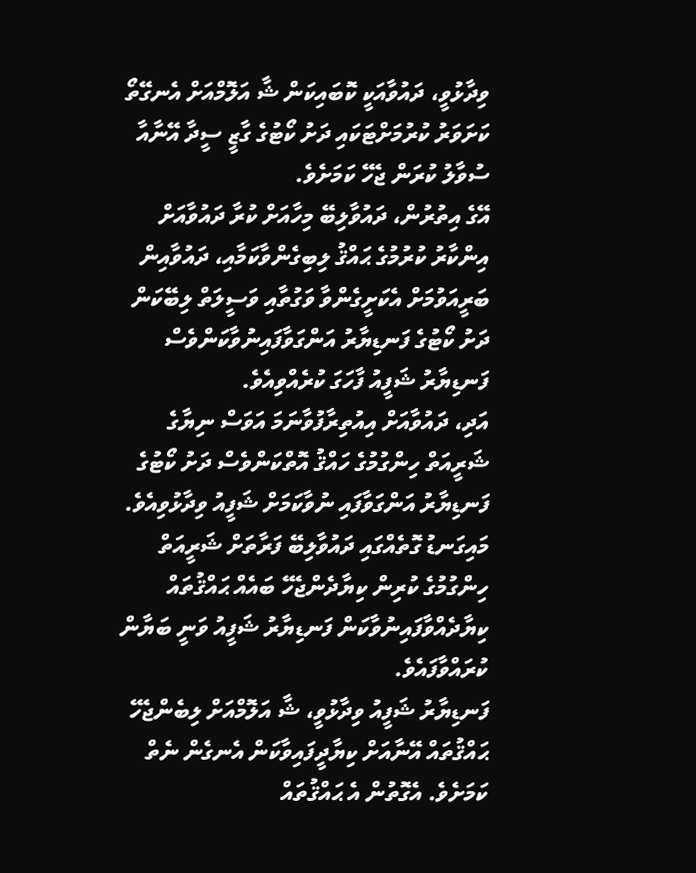ވިދާޅުވީ، ދައުވާއަކީ ކޮބައިކަން ޝާ އަލޮމްއަށް އެނގޭތޯ ކަށަވަރު ކުރުމަށްޓަކައި ދަށު ކޯޓުގެ ގާޒީ ސީދާ އޭނާއާ ސުވާލު ކުރަން ޖެހޭ ކަމަށެވެ.
އޭގެ އިތުރުން، ދައުވާލިބޭ މިހާއަށް ކުރާ ދައުވާއަށް އިންކާރު ކުރުމުގެ ޙައްޤު ލިބިގެންވާކަމާއި، ދައުވާއިން ބަރީއަވުމަށް އެކަށީގެންވާ ވަގުތާއި ވަސީލަތް ލިބޭކަން ދަށު ކޯޓުގެ ފަނޑިޔާރު އަންގަވާފައިނުވާކަންވެސް ފަނޑިޔާރު ޝަފީއު ފާހަގަ ކުރެއްވިއެވެ.
އަދި، ދައުވާއަށް އިއުތިރާފުވާނަމަ އަވަސް ނިޔާގެ ޝަރީއަތް ހިންގުމުގެ ހައްޤު އޮތްކަންވެސް ދަށު ކޯޓުގެ ފަނޑިޔާރު އަންގަވާފައި ނުވާކަމަށް ޝަފީއު ވިދާޅުވިއެވެ.
މައިގަނޑު ގޮތެއްގައި ދައުވާލިބޭ ފަރާތަށް ޝަރީއަތް ހިންގުމުގެ ކުރިން ކިޔާދެންޖެހޭ ބައެއް ޙައްޤުތައް ކިޔާދެއްވާފައިނުވާކަން ފަނޑިޔާރު ޝަފީއު ވަނީ ބަޔާން ކުރައްވާފައެވެ.
ފަނޑިޔާރު ޝަފީއު ވިދާޅުވީ، ޝާ އަލޮމްއަށް ލިބެންޖެހޭ ޙައްޤުތައް އޭނާއަށް ކިޔާދީފައިވާކަން އެނގެން ނެތް ކަމަށެވެ. އެގޮތުން އެ ޙައްޤުތައް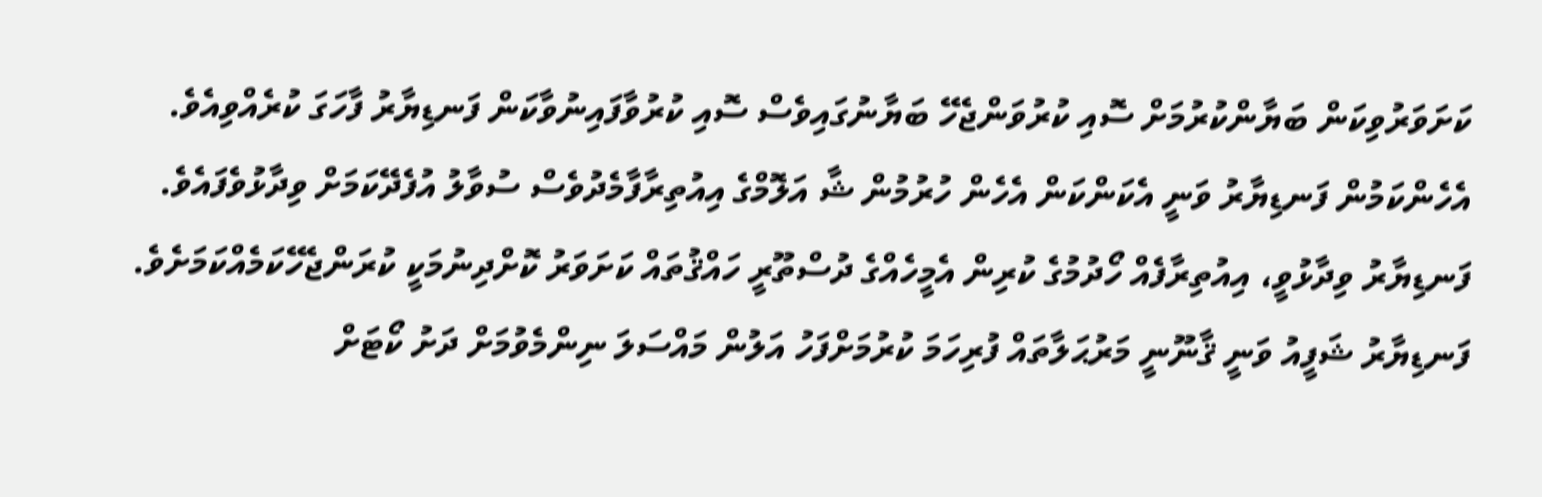ކަށަވަރުވިކަން ބަޔާންކުރުމަށް ސޮއި ކުރުވަންޖެހޭ ބަޔާނުގައިވެސް ސޮއި ކުރުވާފައިނުވާކަން ފަނޑިޔާރު ފާހަގަ ކުރެއްވިއެވެ.
އެހެންކަމުން ފަނޑިޔާރު ވަނީ އެކަންކަން އެހެން ހުރުމުން ޝާ އަލޮމްގެ އިއުތިރާފާމެދުވެސް ސުވާލު އުފެދޭކަމަށް ވިދާޅުވެފައެވެ. ފަނޑިޔާރު ވިދާޅުވީ، އިއުތިރާފެއް ހޯދުމުގެ ކުރިން އެމީހެއްގެ ދުސްތޫރީ ހައްޤުތައް ކަށަވަރު ކޮށްދިނުމަކީ ކުރަންޖެހޭކަމެއްކަމަށެވެ.
ފަނޑިޔާރު ޝަފީއު ވަނީ ޤާނޫނީ މަރުޙަލާތައް ފުރިހަމަ ކުރުމަށްފަހު އަލުން މައްސަލަ ނިންމެވުމަށް ދަށު ކޯޓަށް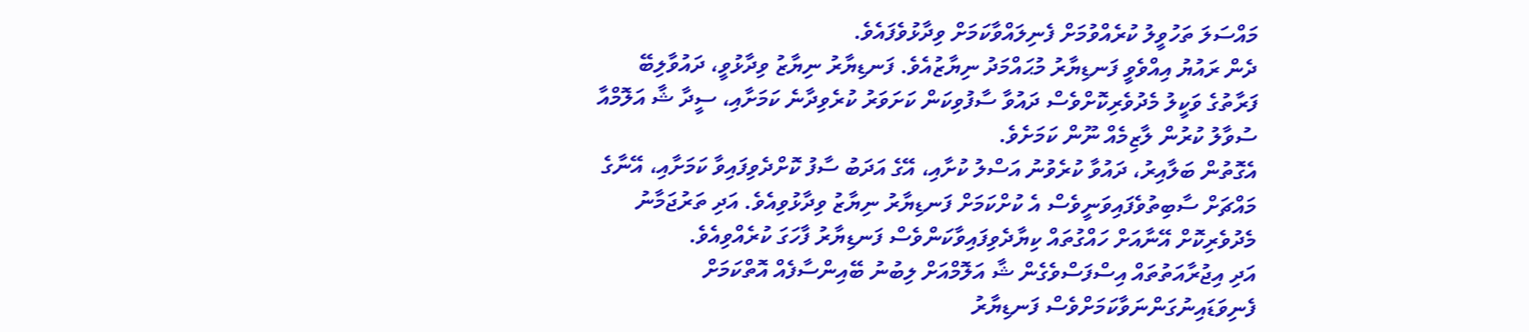މައްސަލަ ތަހުވީލު ކުރެއްވުމަށް ފެނިލައްވާކަމަށް ވިދާޅުވެފައެވެ.
ދެން ރައުޔު އިއްވެވީ ފަނޑިޔާރު މުޙައްމަދު ނިޔާޒުއެވެ. ފަނޑިޔާރު ނިޔާޒު ވިދާޅުވީ، ދައުވާލިބޭ ފަރާތުގެ ވަކީލު މެދުވެރިކޮށްވެސް ދައުވާ ސާފުވިކަން ކަށަވަރު ކުރެވިދާނެ ކަމަށާއި، ސީދާ ޝާ އަލޮމްއާ ސުވާލު ކުރުން ލާޒިމެއް ނޫން ކަމަށެވެ.
އެގޮތުން ބަލާއިރު، ދައުވާ ކުރެވުނު އަސްލު ކުށާއި، އޭގެ އަދަބު ސާފު ކޮށްދެވިފައިވާ ކަމަށާއި، އޭނާގެ މައްޗަށް ސާބިތުވެފައިވަނީވެސް އެ ކުށްކަމަށް ފަނޑިޔާރު ނިޔާޒު ވިދާޅުވިއެވެ. އަދި ތަރުޖަމާނު މެދުވެރިކޮށް އޭނާއަށް ހައްގުތައް ކިޔާދެވިފައިވާކަންވެސް ފަނޑިޔާރު ފާހަގަ ކުރެއްވިއެވެ.
އަދި އިޖުރާއަތުތައް އިސްފަސްވެގެން ޝާ އަލޮމްއަށް ލިބުނު ބޭއިންސާފެއް އޮތްކަމަށް ފެނިވަޑައިނުގަންނަވާކަމަށްވެސް ފަނޑިޔާރު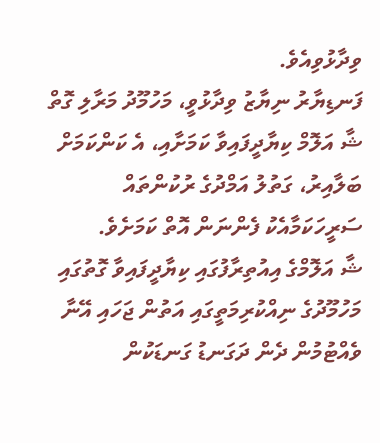ވިދާޅުވިއެވެ.
ފަނޑިޔާރު ނިޔާޒު ވިދާޅުވީ، މަހުމޫދު މަރާލި ގޮތް ޝާ އަލޮމް ކިޔާދީފައިވާ ކަމަށާއި، އެ ކަންކަމަށް ބަލާއިރު، ގަތުލު އަމްދުގެ ރުކުންތައް ސަރީހަކަމާއެކު ފެންނަން އޮތް ކަމަށެވެ.
ޝާ އަލޮމްގެ އިއުތިރާފުގައި ކިޔާދީފައިވާ ގޮތުގައި މަހުމޫދުގެ ނިއްކުރިމަތީގައި އަތުން ޖަހައި އޭނާ ވެއްޓުމުން ދެން ދަގަނޑު ގަނޑަކުން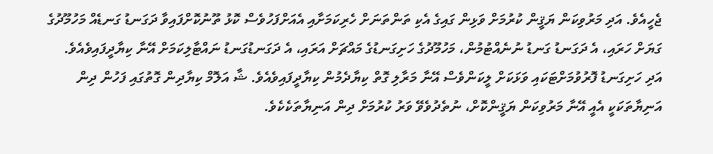ޖެހީއެވެ. އަދި މަރުވިކަން ޔަޤީން ކުރުމަށް ވަޅިން ގައިގެ އެކި ތަންތަނަށް ހެރިކަމަށާއި އެއަށްފަހުވެސް ކޮޅު ތޫނުކޮށްފައިވާ ދަގަނޑު ގަނޑެއް މަހުމޫދުގެ ގަޔަށް ހަރައި، އެ ދަގަނޑު ގަނޑު ނުނެއްޓުމުން، މަހުމޫދުގެ ހަށިގަނޑުގެ މައްޗަށް އަރައި، އެ ދަގަނޑުގަނޑު ނައްޓާލިކަމަށް އޭނާ ކިޔާދީފައިވެއެވެ.
އަދި ހަށިގަނޑު ފޮރުވުމަށްޓަކައި ވަޅަކަށް ލީކަންވެސް އޭނާ މަރާލި ގޮތް ކިޔާދެމުން ކިޔާދީފައިވެއެވެ. ޝާ އަލޮމް ކިޔާދިން ގޮތުގައި ފަހުން ދިން އަނިޔާތަކަކީ އެއީ އޭނާ މަރުވިކަން ޔަޤީންކޮށް، ނުތެދުވެވޭ ވަރު ކުރުމަށް ދިން އަނިޔާތަކެކެވެ.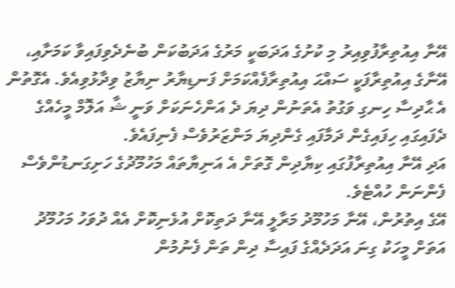އޭނާ އިއުތިރާފުވިއިރު މި ކުށުގެ އަދަބަކީ މަރުގެ އަދަބުކަން ބުނެދެވިފައިވާ ކަމަށާއި، އޭނާގެ އިއުތިރާފަކީ ސައްޙަ އިއުތިރާފެއްކަމަށް ފަނޑިޔާރު ނިޔާޒު ވިދާޅުވިއެވެ. އެގޮތުން އެ ޙާދިސާ ހިނގި ވަގުތު އެތަނުން ދިޔަ ދެ އަންހެނަކަށް ވަނީ ޝާ އަލޮމް މީހެއްގެ ދެފައިގައި ހިފައިގެން ދަމާފައި ގެންދިޔަ މަންޒަރުވެސް ފެނިފައެވެ.
އަދި އޭނާ އިއުތިރާފުގައި ކިޔާދިން ގޮތަށް އެ އަނިޔާތައް މަހުމޫދުގެ ހަށިގަނޑުންވެސް ފެންނަން ހުއްޓެވެ.
އޭގެ އިތުރުން، އޭނާ މަހުމޫދު މަރާލީ އޭނާ ދަތިކޮށް އުޅެނިކޮށް އެއް ދުވަހު މަހުމޫދު އަތަށް މީހަކު ގިނަ އަދަދެއްގެ ފައިސާ ދިން ތަން ފެނުމުން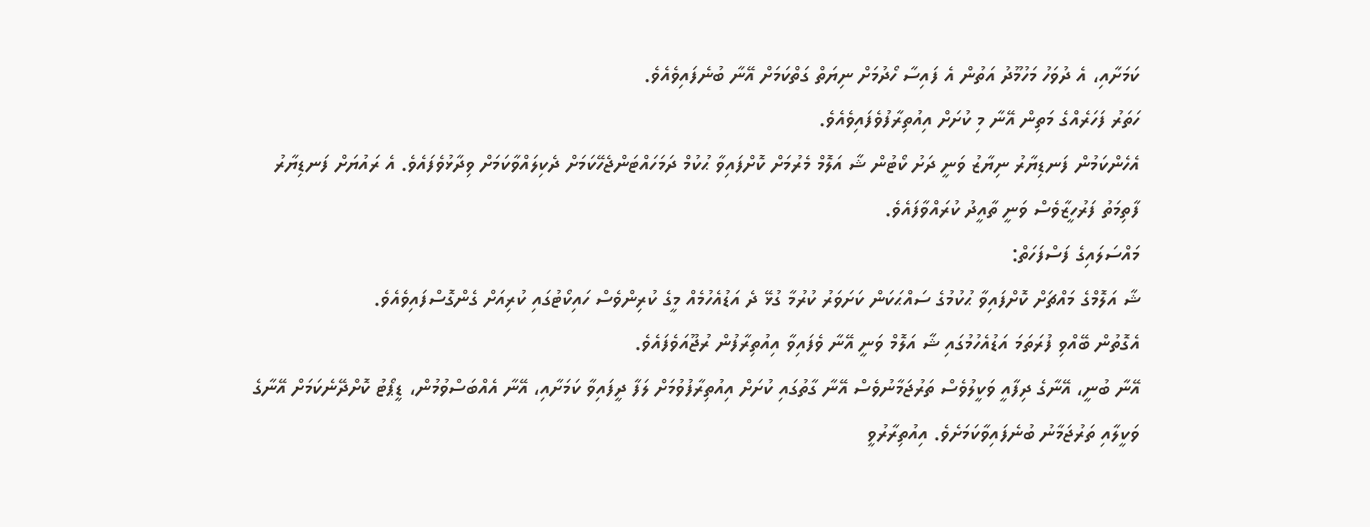ކަމަށާއި، އެ ދުވަހު މަހުމޫދު އަތުން އެ ފައިސާ ހޯދުމަށް ނިޔަތް ގަތްކަމަށް އޭނާ ބުނެފައިވެއެވެ.
ހަތަރު ފަހަރެއްގެ މަތިން އޭނާ މި ކުށަށް އިއުތިރާފުވެފައިވެއެވެ.
އެހެންކަމުން ފަނޑިޔާރު ނިޔާޒު ވަނީ ދަށު ކޯޓުން ޝާ އަލޮމް މެރުމަށް ކޮށްފައިވާ ޙުކުމް ދަމަހައްޓަންޖެހޭކަމަށް ދެކިލައްވާކަމަށް ވިދާޅުވެފައެވެ. އެ ރައުޔަށް ފަނޑިޔާރު ފާތިމަތު ފަރުހީޒާވެސް ވަނީ ތާއީދު ކުރައްވާފައެވެ.
މައްސަލައިގެ ފަސްފަހަތް:
ޝާ އަލޮމްގެ މައްޗަށް ކޮށްފައިވާ ޙުކުމުގެ ސައްޙަކަން ކަށަވަރު ކުރުމާ ގުޅޭ ދެ އަޑުއެހުމެއް މީގެ ކުރިންވެސް ހައިކޯޓުގައި ކުރިއަށް ގެންގޮސްފައިވެއެވެ.
އެގޮތުން ބޭއްވި ފުރަތަމަ އަޑުއެހުމުގައި ޝާ އަލޮމް ވަނީ އޭނާ ވެފައިވާ އިއުތިރާފުން ރުޖޫއަވެފައެވެ.
އޭނާ ބުނީ، އޭނާގެ ދިފާއީ ވަކީލުވެސް ތަރުޖަމާނުވެސް އޭނާ ގާތުގައި ކުށަށް އިއުތިރާފުވުމަށް ލަފާ ދީފައިވާ ކަމަށާއި، އޭނާ އެއްބަސްވުމުން، ޑީޕޯޓު ކޮށްދޭނެކަމަށް އޭނާގެ ވަކީލާއި ތަރުޖަމާނު ބުނެފައިވާކަމަށެވެ. އިއުތިރާރުވީ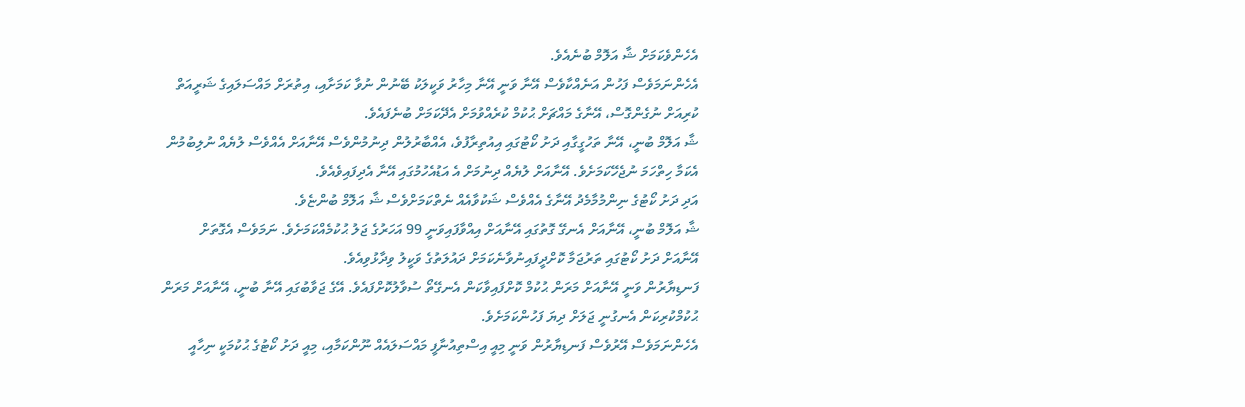އެހެންވެކަމަށް ޝާ އަލޮމް ބުނެއެވެ.
އެހެންނަމަވެސް ފަހުން އަނެއްކާވެސް އޭނާ ވަނީ އޭނާ މިހާރު ވަކީލަކު ބޭނުން ނުވާ ކަމަށާއި، އިތުރަށް މައްސަލައިގެ ޝަރީއަތް ކުރިއަށް ނުގެންގޮސް، އޭނާގެ މައްޗަށް ޙުކުމް ކުރެއްވުމަށް އެދޭކަމަށް ބުނެފައެވެ.
ޝާ އަލޮމް ބުނީ، އޭނާ ތަހުގީގާއި ދަށު ކޯޓުގައި އިއުތިރާފުވެ، އެއްބާރުލުން ދިނުމުންވެސް އޭނާއަށް އެއްވެސް ލުޔެއް ނުލިބުމުން އެކަމާ ހިތްހަމަ ނުޖެހޭކަމަށެވެ. އޭނާއަށް ލުޔެއް ދިނުމަށް އެ އަޑުއެހުމުގައި އޭނާ އެދިފައިވެއެވެ.
އަދި ދަށު ކޯޓުގެ ނިންމުމާމެދު އޭނާގެ އެއްވެސް ޝަކުވާއެއް ނެތްކަމަށްވެސް ޝާ އަލޮމް ބުންޏެވެ.
ޝާ އަލޮމް ބުނީ، އޭނާއަށް އެނގޭ ގޮތުގައި އޭނާއަށް އިއްވާފައިވަނީ 99 އަހަރުގެ ޖަލު ޙުކުމެއްކަމަށެވެ. ނަމަވެސް އެގޮތަށް އޭނާއަށް ދަށު ކޯޓުގައި ތަރުޖަމާ ކޮށްދީފައިނުވާނެކަމަށް ދައުލަތުގެ ވަކީލު ވިދާޅުވިއެވެ.
ފަނޑިޔާރުން ވަނީ އޭނާއަށް މަރަން ޙުކުމް ކޮށްފައިވާކަން އެނގޭތޯ ސުވާލުކޮށްފައެވެ. އޭގެ ޖަވާބުގައި އޭނާ ބުނީ، އޭނާއަށް މަރަން ޙުކުމްކުރިކަން އެނގުނީ ޖަލަށް ދިޔަ ފަހުންކަމަށެވެ.
އެހެންނަމަވެސް އޭރުވެސް ފަނޑިޔާރުން ވަނީ މިއީ އިސްތިއުނާފީ މައްސަލައެއް ނޫންކަމާއި، މިއީ ދަށު ކޯޓުގެ ޙުކުމަކީ ނިހާއީ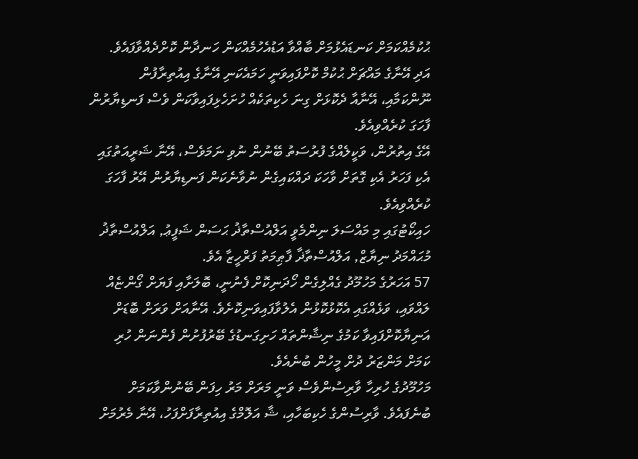ޙުކުމެއްކަމަށް ކަނޑައެޅުމަށް ބާއްވާ އަޑުއެހުމެއްކަން ހަނދާން ކޮށްދެއްވާފައެވެ.
އަދި އޭނާގެ މައްޗަށް ޙުކުމް ކޮށްފައިވަނީ ހަމައެކަނި އޭނާގެ އިއުތިރާފުން ނޫންކަމާއި، އޭނާއާ ދެކޮޅަށް ގިނަ ހެކިތަކެއް ހުށަހެޅިފައިވާކަން ވެސް ފަނޑިޔާރުން ފާހަގަ ކުރެއްވިއެވެ.
އޭގެ އިތުރުން، ވަކީލެއްގެ ފުރުސަތު ބޭނުން ނުވި ނަމަވެސް، އޭނާ ޝަރީއަތުގައި އެކި ފަހަރު އެކި ގޮތަށް ވާހަކަ ދައްކައިގެން ނުވާނެކަން ފަނޑިޔާރުން އޭރު ފާހަގަ ކުރެއްވިއެވެ.
ހައިކޯޓުގައި މި މައްސަލަ ނިންމެވީ އަލްއުސްތާޛު ޙަސަން ޝަފީޢު, އަލްއުސްތާޛު މުޙައްމަދު ނިޔާޒް, އަލްއުސްތާޛާ ފާޠިމަތު ފަރްހީޒާ އެވެ.
57 އަހަރުގެ މަހުމޫދު ގެއްލިގެން ހޯދަނިކޮށް ފެނުނީ، ބޮލަށާއި ފަޔަށް ގޯންޏެއް ލައްވައި، ވަޅެއްގައި އެކޮޅުކޮޅުން އެލުވާފައިވަނިކޮށެވެ. އޭނާއަށް ވަރަށް ބޮޑަށް އަނިޔާކޮށްފައިވާ ކަމުގެ ނިޝާންތައް ހަށިގަނޑުގެ ބޭރުފުށުން ފެންނަން ހުރި ކަމަށް މަންޒަރު ދުށް މީހުން ބުނެއެވެ.
މަހުމޫދުގެ ހުރިހާ ވާރިސުންވެސް ވަނީ މަރަށް މަރު ހިފަން ބޭނުންވާކަމަށް ބުނެފައެވެ. ވާރިސުންގެ ހެކިބަހާއި، ޝާ އަލޮމްގެ އިއުތިރާފަށްފަހު، އޭނާ މެރުމަށް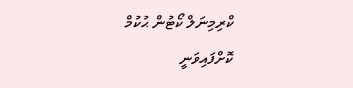ކްރިމިނަލް ކޯޓުން ޙުކުމް ކޮށްފައިވަނީ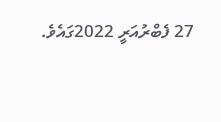27 ފެބްރުއަރީ 2022ގައެވެ.